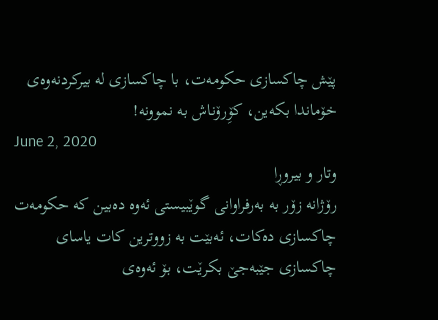پێش چاکسازی حکومەت، با چاکسازی لە بیرکردنەوەی خۆماندا بکەین، کۆِرۆناش بە نموونە!
June 2, 2020
وتار و بیروڕا
رۆژانە زۆر بە بەرفراوانی گوێبیستی ئەوە دەبین کە حکومەت چاکسازی دەکات، ئەبێت بە زووترین کات یاسای چاکسازی جێبەجێ بکرێت، بۆ ئەوەی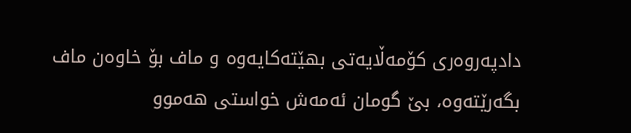دادپەروەری کۆمەڵایەتی بھێتەکایەوە و ماف بۆ خاوەن ماف بگەرێتەوە، بێ گومان ئەمەش خواستی ھەموو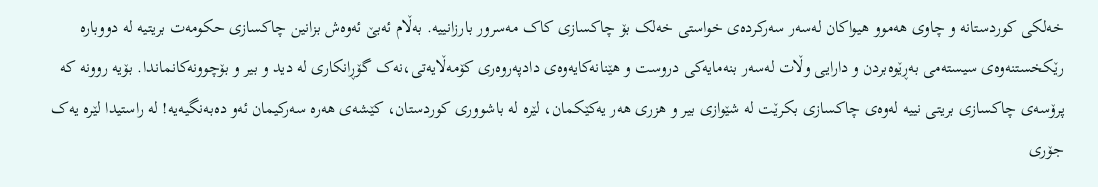خەلکی کوردستانە و چاوی ھەموو ھیواکان لەسەر سەرکردەی خواستی خەلک بۆ چاکسازی کاک مەسرور بارزانییە. بەڵام ئەبێ ئەوەش بزانین چاکسازی حکومەت بریتیە لە دووبارە رێکخستنەوەی سیستەمی بەڕێوەبردن و دارایی وڵات لەسەر بنەمایەکی دروست و ھێنانەکایەوەی دادپەروەری کۆمەڵایەتی،نەک گۆڕانکاری لە دید و بیر و بۆچوونەکانماندا. بۆیە روونە کە پرۆسەی چاکسازی بریتی نییە لەوەی چاکسازی بکرێت لە شێوازی بیر و ھزری ھەر یەکێکمان، لێرە لە باشووری کوردستان، کێشەی ھەرە سەرکیمان ئەو دەبەنگیەیە! لە راستیدا لێرە یەک جۆری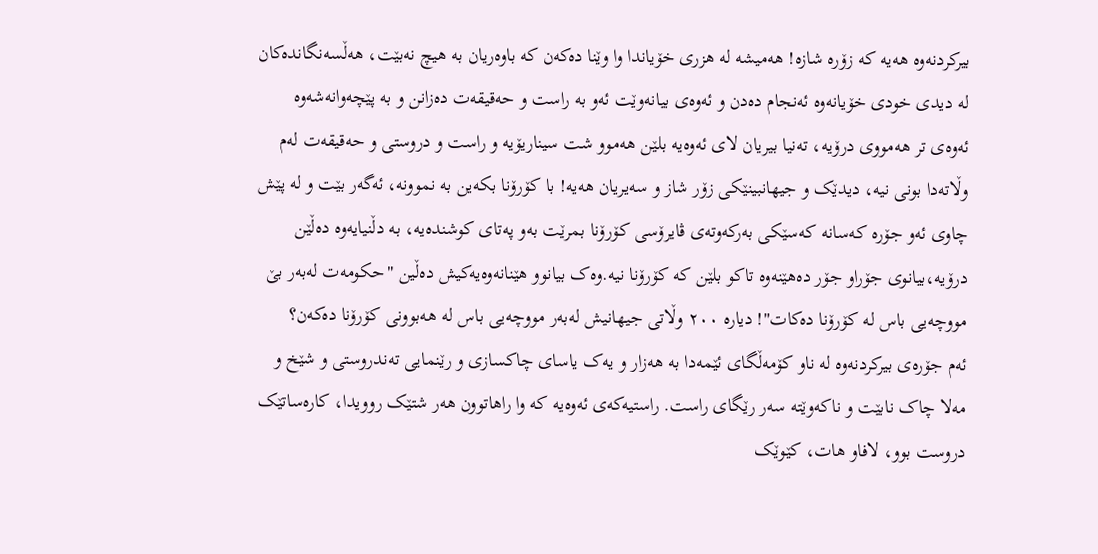بیرکردنەوە ھەیە کە زۆرە شازە! ھەمیشە لە ھزری خۆیاندا وا وێنا دەکەن کە باوەریان بە ھیچ نەبێت، ھەڵسەنگاندەکان لە دیدی خودی خۆیانەوە ئەنجام دەدن و ئەوەی بیانەوێت ئەو بە راست و حەقیقەت دەزانن و بە پێچەوانەشەوە ئەوەی تر ھەمووی درۆیە، تەنیا بیریان لای ئەوەیە بلێن ھەموو شت سیناریۆیە و راست و دروستی و حەقیقەت لەم وڵاتەدا بونی نیە، دیدێک و جیھانبینێکی زۆر شاز و سەیریان ھەیە! با کۆرۆنا بکەین بە نموونە، ئەگەر بێت و لە پێش چاوی ئەو جۆرە کەسانە کەسێکی بەرکەوتەی ڤایرۆسی کۆرۆنا بمرێت بەو پەتای کوشندەیە، بە دڵنیایەوە دەڵێن درۆیە،بیانوی جۆراو جۆر دەھێنەوە تاکو بلێن کە کۆرۆنا نیە.وەک بیانوو ھێنانەوەیەکیش دەڵین "حکومەت لەبەر بێ مووچەیی باس لە کۆرۆنا دەکات"! دیارە ٢٠٠ وڵاتی جیھانیش لەبەر مووچەیی باس لە ھەبوونی کۆرۆنا دەکەن؟
ئەم جۆرەی بیرکردنەوە لە ناو کۆمەڵگای ئێمەدا بە ھەزار و یەک یاسای چاکسازی و رێنمایی تەندروستی و شێخ و مەلا چاک نابێت و ناکەوێتە سەر رێگای راست. راستیەکەی ئەوەیە کە وا راھاتوون ھەر شتێک روویدا، کارەساتێک دروست بوو، لافاو ھات، کێوێک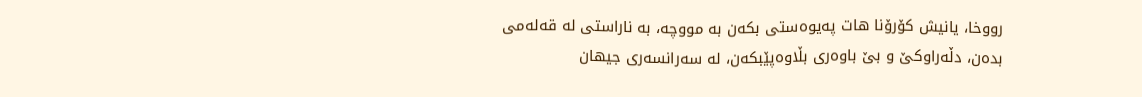رووخا، یانیش کۆرۆنا ھات پەیوەستی بکەن بە مووچە، بە ناراستی لە قەلەمی بدەن، دڵەراوکێ و بێ باوەری بڵاوەپێبکەن، لە سەرانسەری جیھان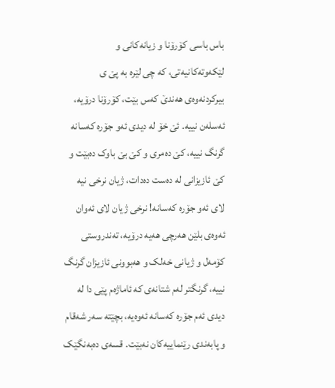باس باسی کۆرۆنا و زیانەکانی و لێکەوتەکانیەتی، کە چی لێرە بە پێ ی بیرکردنەوەی ھەندێ کەس بێت، کۆرۆنا درۆیە، ئەسلەن نییە. ئێ خۆ لە دیدی ئەو جۆرە کەسانە گرنگ نییە، کێ دەمری و کێ بێ باوک دەبێت و کێ ئازیزانی لە دەست دەدات، ژیان نرخی نیە لای ئەو جۆرە کەسانە! نرخی ژیان لای ئەوان ئەوەی بلێن ھەرچی ھەیە درۆیە، تەندروستی کۆمەل و ژیانی خەلک و ھەبوونی ئازیزان گرنگ نییە، گرنگتر لەم شتانەی کە ئاماژەم پێی دا لە دیدی ئەم جۆرە کەسانە ئەوەیە، بچێتە سەر شەقام و پابەندی رێنماییەکان نەبێت. قسەی دەبەنگێک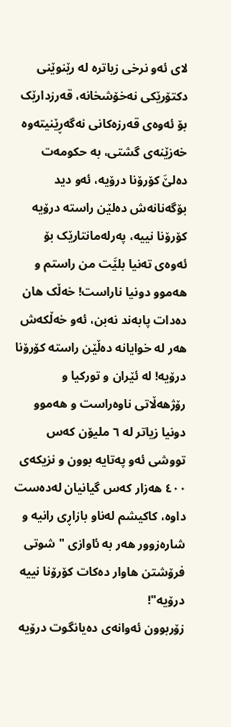لای ئەو نرخی زیاترە لە رێنوێنی دکتۆرێکی نەخۆشخانە، قەرزدارێک بۆ ئەوەی قەرزەکانی نەگەڕێنیتەوە خەزێنەی گشتی، بە حکومەت دەلێَ کۆرۆنا درۆیە، ئەو دید بۆگەنانەش دەلێن راستە درۆیە کۆرۆنا نییە، پەرلەمانتارێک بۆ ئەوەی تەنیا بلێَت من راستم و ھەموو دونیا ناراست! خەڵک ھان دەدات پابەند نەبن، ئەو خەڵکەش ھەر لە خوایانە دەڵێن راستە کۆرۆنا درۆیە! لە ئێران و تورکیا و رۆژھەڵاتی ناوەراست و ھەموو دونیا زیاتر لە ٦ ملیۆن کەس تووشی ئەو پەتایە بوون و نزیکەی ٤٠٠ ھەزار کەس گیانیان لەدەست داوە، کاکیشم لەناو بازاڕی رانیە و شارەزوور ھەر بە ئاوازی "شوتی فرۆشتن ھاوار دەکات کۆرۆنا نییە درۆیە"!
زۆربوون ئەوانەی دەیانگوت درۆیە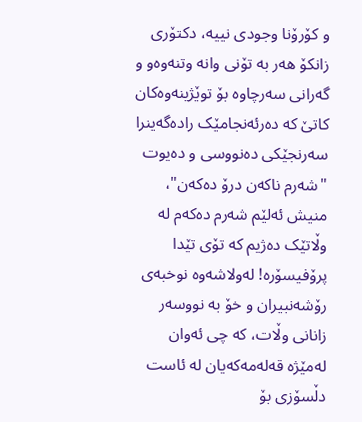و کۆرۆنا وجودی نییە، دکتۆری زانکۆ ھەر بە تۆنی وانە وتنەوەو و گەرانی سەرچاوە بۆ توێژینەوەکان کاتێ کە دەرئەنجامێک رادەگەینرا سەرنجێکی دەنووسی و دەیوت "شەرم ناکەن درۆ دەکەن"، منیش ئەلێم شەرم دەکەم لە وڵاتێک دەژیم کە تۆی تێدا پرۆفیسۆرە! لەولاشەوە نوخبەی رۆشەنبیران و خۆ بە نووسەر زانانی وڵات، کە چی ئەوان لەمێژە قەلەمەکەیان لە ئاست دڵسۆزی بۆ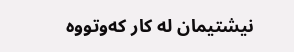نیشتیمان لە کار کەوتووە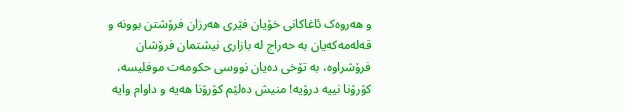و ھەروەک ئاغاکانی خۆیان فێری ھەرزان فرۆشتن بوونە و قەلەمەکەیان بە حەراج لە بازاری نیشتمان فرۆشان فرۆشراوە، بە تۆخی دەیان نووسی حکومەت موفلیسە، کۆرۆنا نییە درۆیە! منیش دەلێم کۆرۆنا ھەیە و داوام وایە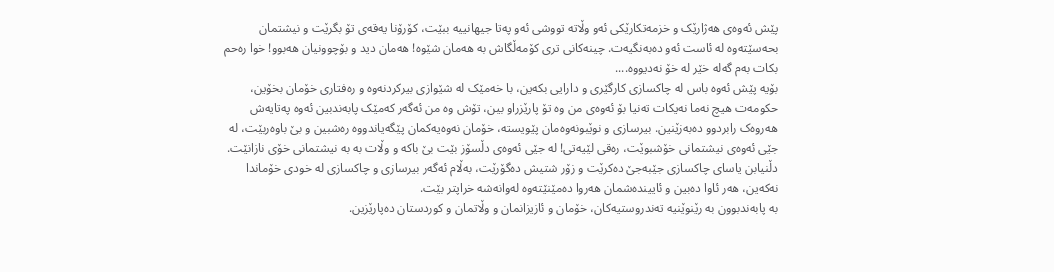پێش ئەوەی ھەژارێک و خزمەتکارێکی ئەو وڵاتە تووشی ئەو پەتا جیھانییە ببێت، کۆرۆنا یەقەی تۆ بگرێت و نیشتمان بحەسێتەوە لە ئاست ئەو دەبەنگیەت. چینەکانی تری کۆمەڵگاش بە ھەمان شێوە! ھەمان دید و بۆچوونیان ھەبوو! خوا رەحم بکات بەم گەلە خێر لە خۆ نەدیووە....
بۆیە پێش ئەوە باس لە چاکسازی کارگێری و دارایی بکەین، با خەمێک لە شێوازی بیرکردنەوە و رەفتاری خۆمان بخۆین، حکومەت ھیچ نەما نەیکات تەنیا بۆ ئەوەی من وە تۆ پارێزراو بین، تۆش وە من ئەگەر کەمێک پابەندبین ئەوە پەتایەش ھەروەک رابردوو دەبەزێنین. بیرسازی و نوێبونەوەمان پێویستە، خۆمان نەوەیەکمان پێگەیاندووە رەشبین و بێ باوەربێت، لە جێی ئەوەی نیشتمانی خۆشبوێت، رەقی لێیەتی! لە جێی ئەوەی دڵسۆز بێت بێ باکە و وڵات بە بە نیشتمانی خۆی نازانێت. دڵنیابن یاسای چاکسازی جێبەجێ دەکرێت و زۆر شتیش دەگۆرێت، بەڵام ئەگەر بیرسازی و چاکسازی لە خودی خۆماندا نەکەین، ھەر ئاوا دەبین و ئاییندەشمان ھەروا دەمێنێتەوە لەوانەشە خراپتر بێت.
بە پابەندبوون بە رێنوێنیە تەندروستیەکان، خۆمان و ئازیزانمان و وڵاتمان و کوردستان دەپارێزین.